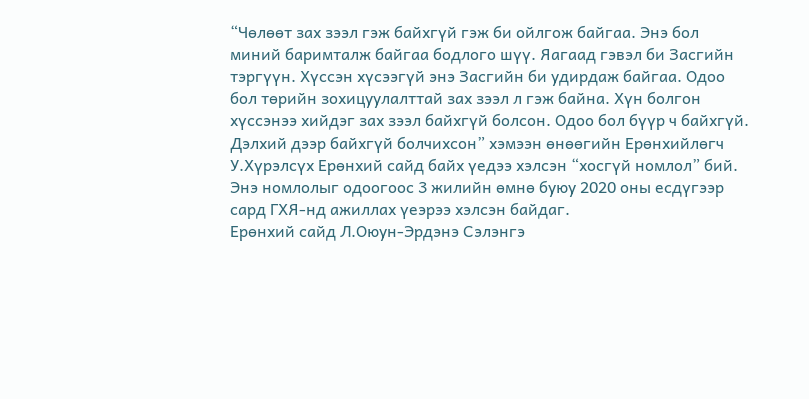“Чөлөөт зах зээл гэж байхгүй гэж би ойлгож байгаа. Энэ бол миний баримталж байгаа бодлого шүү. Яагаад гэвэл би Засгийн тэргүүн. Хүссэн хүсээгүй энэ Засгийн би удирдаж байгаа. Одоо бол төрийн зохицуулалттай зах зээл л гэж байна. Хүн болгон хүссэнээ хийдэг зах зээл байхгүй болсон. Одоо бол бүүр ч байхгүй. Дэлхий дээр байхгүй болчихсон” хэмээн өнөөгийн Ерөнхийлөгч У.Хүрэлсүх Ерөнхий сайд байх үедээ хэлсэн “хосгүй номлол” бий. Энэ номлолыг одоогоос 3 жилийн өмнө буюу 2020 оны есдүгээр сард ГХЯ-нд ажиллах үеэрээ хэлсэн байдаг.
Ерөнхий сайд Л.Оюун-Эрдэнэ Сэлэнгэ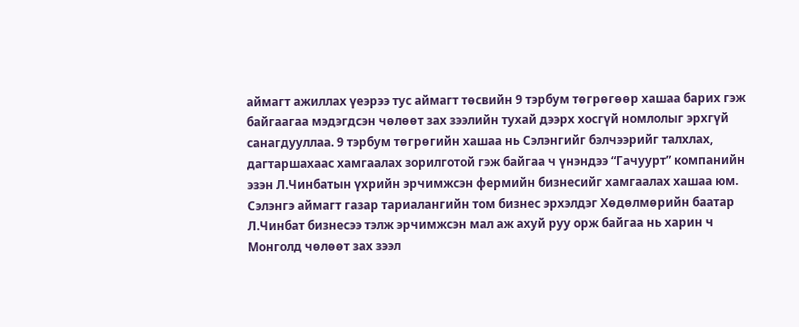аймагт ажиллах үеэрээ тус аймагт төсвийн 9 тэрбум төгрөгөөр хашаа барих гэж байгаагаа мэдэгдсэн чөлөөт зах зээлийн тухай дээрх хосгүй номлолыг эрхгүй санагдууллаа. 9 тэрбум төгрөгийн хашаа нь Сэлэнгийг бэлчээрийг талхлах, дагтаршахаас хамгаалах зорилготой гэж байгаа ч үнэндээ “Гачуурт” компанийн эзэн Л.Чинбатын үхрийн эрчимжсэн фермийн бизнесийг хамгаалах хашаа юм. Сэлэнгэ аймагт газар тариалангийн том бизнес эрхэлдэг Хөдөлмөрийн баатар Л.Чинбат бизнесээ тэлж эрчимжсэн мал аж ахуй руу орж байгаа нь харин ч Монголд чөлөөт зах зээл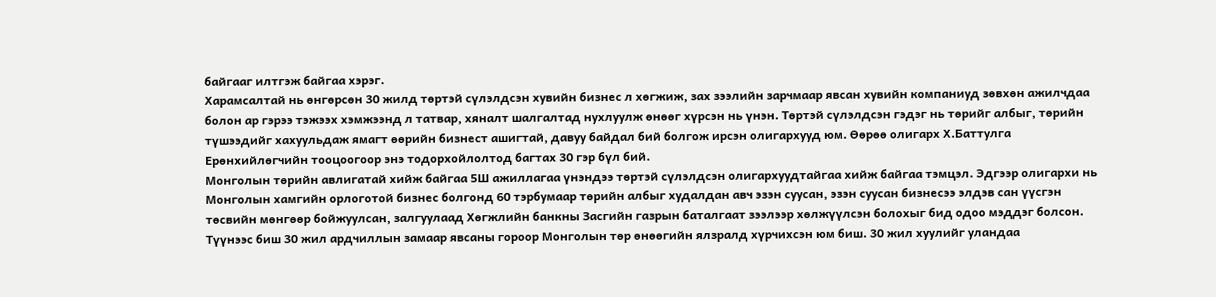байгааг илтгэж байгаа хэрэг.
Харамсалтай нь өнгөрсөн 30 жилд төртэй сүлэлдсэн хувийн бизнес л хөгжиж, зах зээлийн зарчмаар явсан хувийн компаниуд зөвхөн ажилчдаа болон ар гэрээ тэжээх хэмжээнд л татвар, хяналт шалгалтад нухлуулж өнөөг хүрсэн нь үнэн. Төртэй сүлэлдсэн гэдэг нь төрийг албыг, төрийн түшээдийг хахуульдаж ямагт өөрийн бизнест ашигтай, давуу байдал бий болгож ирсэн олигархууд юм. Өөрөө олигарх Х.Баттулга Ерөнхийлөгчийн тооцоогоор энэ тодорхойлолтод багтах 30 гэр бүл бий.
Монголын төрийн авлигатай хийж байгаа 5Ш ажиллагаа үнэндээ төртэй сүлэлдсэн олигархуудтайгаа хийж байгаа тэмцэл. Эдгээр олигархи нь Монголын хамгийн орлоготой бизнес болгонд 60 тэрбумаар төрийн албыг худалдан авч эзэн суусан, эзэн суусан бизнесээ элдэв сан үүсгэн төсвийн мөнгөөр бойжуулсан, залгуулаад Хөгжлийн банкны Засгийн газрын баталгаат зээлээр хөлжүүлсэн болохыг бид одоо мэддэг болсон. Түүнээс биш 30 жил ардчиллын замаар явсаны гороор Монголын төр өнөөгийн ялзралд хүрчихсэн юм биш. 30 жил хуулийг уландаа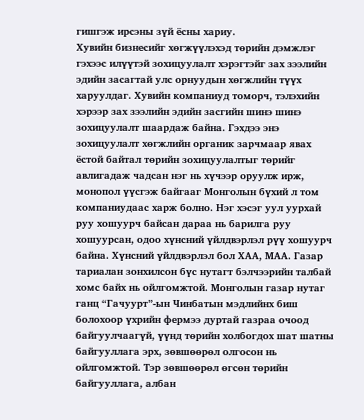гишгэж ирсэны зүй ёсны хариу.
Хувийн бизнесийг хөгжүүлэхэд төрийн дэмжлэг гэхээс илүүтэй зохицуулалт хэрэгтэйг зах зээлийн эдийн засагтай улс орнуудын хөгжлийн түүх харуулдаг. Хувийн компаниуд томорч, тэлэхийн хэрээр зах зээлийн эдийн засгийн шинэ шинэ зохицуулалт шаардаж байна. Гэхдээ энэ зохицуулалт хөгжлийн органик зарчмаар явах ёстой байтал төрийн зохицуулалтыг төрийг авлигадаж чадсан нэг нь хүчээр оруулж ирж, монопол үүсгэж байгааг Монголын бүхий л том компаниудаас харж болно. Нэг хэсэг уул уурхай руу хошуурч байсан дараа нь барилга руу хошуурсан, одоо хүнсний үйлдвэрлэл рүү хошуурч байна. Хүнсний үйлдвэрлэл бол ХАА, МАА. Газар тариалан зонхилсон бүс нутагт бэлчээрийн талбай хомс байх нь ойлгомжтой. Монголын газар нутаг ганц “Гачуурт”-ын Чинбатын мэдлийнх биш болохоор үхрийн фермээ дуртай газраа очоод байгуулчаагүй, үүнд төрийн холбогдох шат шатны байгууллага эрх, зөвшөөрөл олгосон нь ойлгомжтой. Тэр зөвшөөрөл өгсөн төрийн байгууллага, албан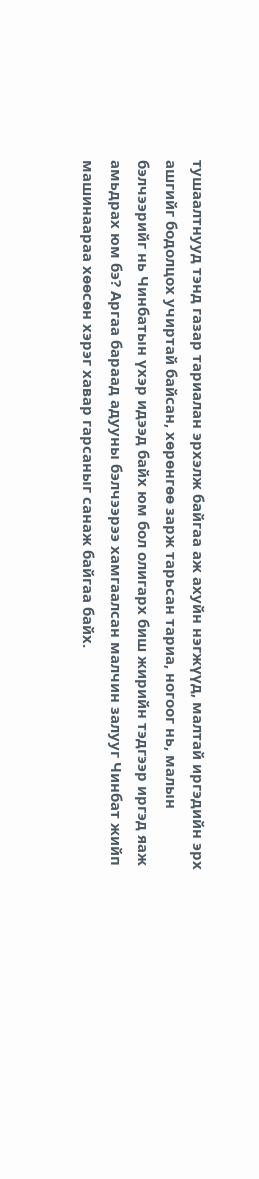тушаалтнууд тэнд газар тариалан эрхэлж байгаа аж ахуйн нэгжүүд, малтай иргэдийн эрх ашгийг бодолцох учиртай байсан, хөрөнгөө зарж тарьсан тариа, ногоог нь, малын бэлчээрийг нь Чинбатын үхэр идээд байх юм бол олигарх биш жирийн тэдгээр иргэд яаж амьдрах юм бэ? Аргаа бараад адууны бэлчээрээ хамгаалсан малчин залууг Чинбат жийп машинаараа хөөсөн хэрэг хавар гарсаныг санаж байгаа байх.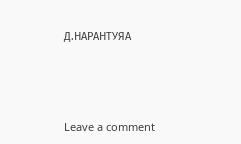Д.НАРАНТУЯА





Leave a comment